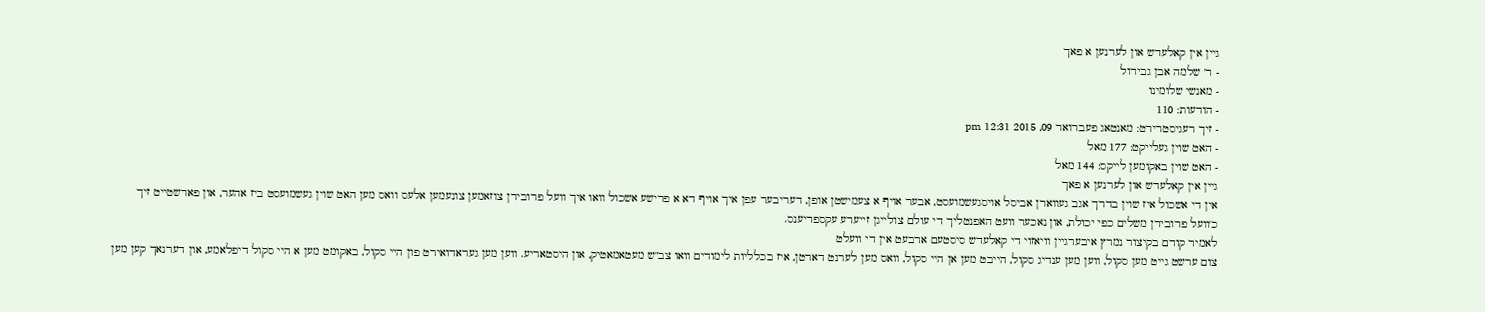גיין אין קאלעדש און לערנען א פאך
- ר' שלמה אבן גבירול
- מאנשי שלומינו
- הודעות: 110
- זיך רעגיסטרירט: מאנטאג פעברואר 09, 2015 12:31 pm
- האט שוין געלייקט: 177 מאל
- האט שוין באקומען לייקס: 144 מאל
גיין אין קאלעדש און לערנען א פאך
אין די אשכול איז שוין בדרך אגב געווארן אביסל אויסגעשמועסט, אבער אויף א צעמישטן אופן, דעריבער עפן איך אויף דא א פרישע אשכול וואו איך וועל פרובירן צוזאמען צונעמען אלעס וואס מען האט שוין געשמועסט ביז אהער, און פארשטייט זיך כ'וועל פרובירן משלים כפי יכולת, און נאכער וועט האפנטליך די עולם צולייגן זייערע עקספריענס.
לאמיר קודם בקיצור נמרץ איבערגיין וויאזוי די קאלעדש סיסטעם ארבעט אין די וועלט
צום ערשט גייט מען סקול, ווען מען ענדיג סקול, הייבט מען אן היי סקול, וואס מען לערנט דארטן, איז בכלליות לימודים וואו צב"ש מעטאמאטיק, און היסטאריע. ווען מען געראדואירט פון היי סקול, באקומט מען א היי סקול דיפלאמע, און דערנאך קען מען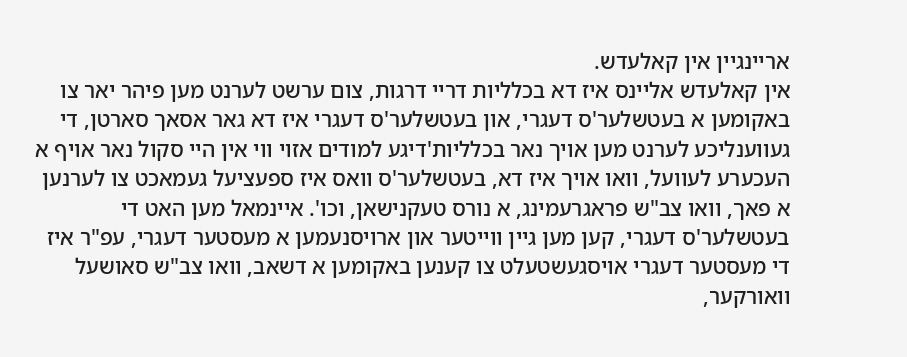אריינגיין אין קאלעדש.
אין קאלעדש אליינס איז דא בכלליות דריי דרגות, צום ערשט לערנט מען פיהר יאר צו באקומען א בעטשלער'ס דעגרי, און בעטשלער'ס דעגרי איז דא גאר אסאך סארטן, די געווענליכע לערנט מען אויך נאר בכלליות'דיגע למודים אזוי ווי אין היי סקול נאר אויף א העכערע לעוועל, וואו אויך איז דא, בעטשלער'ס וואס איז ספעציעל געמאכט צו לערנען א פאך, וואו צב"ש פראגרעמינג, א נורס טעקנישאן, וכו'. איינמאל מען האט די בעטשלער'ס דעגרי, קען מען גיין ווייטער און ארויסנעמען א מעסטער דעגרי, עפ"ר איז די מעסטער דעגרי אויסגעשטעלט צו קענען באקומען א דשאב, וואו צב"ש סאושעל וואורקער,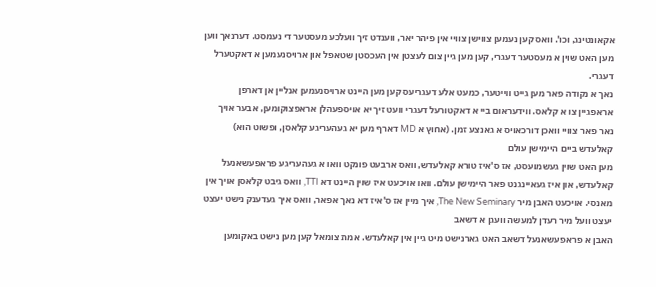אקאונטינג, וכו'. וואס קען נעמען צווישן צוויי אין פיהר יאר, ווענדט זיך וועלכע מעסטער די נעמסט. דערנאך ווען מען האט שוין א מעסטער דעגרי, קען מען גיין צום לעצטן אין העכסטן שטאפל און ארויסנעמען א דאקטערל דעגרי.
נאך א נקודה פאר מען גייט ווייטער, כמעט אלע דעגריעס קען מען היינט ארויסנעמען אנליין אן דארפן אראפגיין צו א קלאס. ווידעראום ביי א דאקטורעל דעגרי וועט זיך יא אויספעהלן אראפצוקומען, אבער אויך נאר פאר צוויי וואכן דורכאויס א גאנצע זמן. (אחוץ א MD דארף מען יא געהעריגע קלאסן, ופשוט הוא)
קאלעדש ביים היימישן עולם
מען האט שוין געשמועסט, אז ס'איז טורא קאלעדש, וואס ארבעט פונקט וואו א געהעריגע פראפעשאנעל קאלעדש, און איז געאיינגנט פאר היימישן עולם. וואו אויכעט איז שוין היינט דא TTI, וואס גיבט קלאסן אויך אין מאנסי. אויכעט האבן מיר The New Seminary, איך מיין אז ס'איז דא נאך אפאר, וואס איך געדענק נישט יעצט
יעצט וועל מיר רעדן למעשה וועגן א דשאב
האבן א פראפעשאנעל דשאב האט גארנישט מיט גיין אין קאלעדש. אמת צומאל קען מען נישט באקומען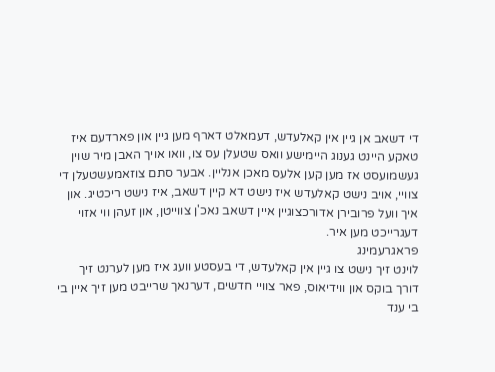די דשאב אן גיין אין קאלעדש, דעמאלט דארף מען גיין און פארדעם איז טאקע היינט גענוג היימישע וואס שטעלן עס צו, וואו אויך האבן מיר שוין געשמועסט אז מען קען אלעס מאכן אנליין. אבער סתם צוזאמעשטעלן די צוויי, אויב נישט קאלעדש איז נישט דא קיין דשאב, איז נישט ריכטיג. און איך וועל פרובירן אדורכצוגיין איין דשאב נאכ'ן צווייטן, און זעהן ווי אזוי דעגרייכט מען איר.
פראגרעמינג
לוינט זיך נישט צו גיין אין קאלעדש, די בעסטע וועג איז מען לערנט זיך דורך בוקס און ווידיאוס, פאר צוויי חדשים, דערנאך שרייבט מען זיך איין בי בי ענד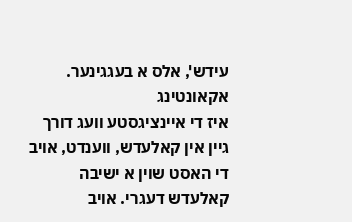עידש', אלס א בעגגינער.
אקאונטינג
איז די איינציגסטע וועג דורך גיין אין קאלעדש, ווענדט, אויב די האסט שוין א ישיבה קאלעדש דעגרי. אויב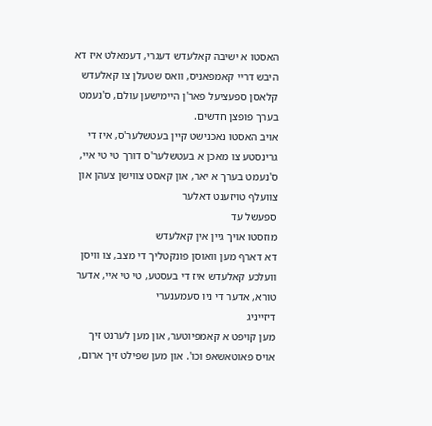האסטו א ישיבה קאלעדש דעגרי, דעמאלט איז דא היבש דריי קאמפאניס, וואס שטעלן צו קאלעדש קלאסן ספעציעל פאר'ן היימישען עולם, ס'נעמט בערך פופצן חדשים.
אויב האסטו נאכנישט קיין בעטשלער'ס, איז די גרינסטע צו מאכן א בעטשלער'ס דורך טי טי איי, ס'נעמט בערך א יאר, און קאסט צווישן צעהן און צוועלף טויזענט דאלער
ספעשל עד
מוזסטו אויך גיין אין קאלעדש
דא דארף מען וואוסן פונקטליך די מצב, צו וויסן וועלכע קאלעדש איז די בעסטע, טי טי איי, אדער טורא, אדער די ניו סעמענערי
דיזייניג
מען קויפט א קאמפיוטער, און מען לערנט זיך אויס פאוטאשאפ וכו'. און מען שפילט זיך ארום,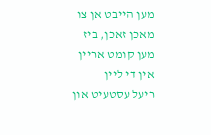מען הייבט אן צו מאכן זאכן, ביז מען קומט אריין אין די ליין
ריעל עסטעיט און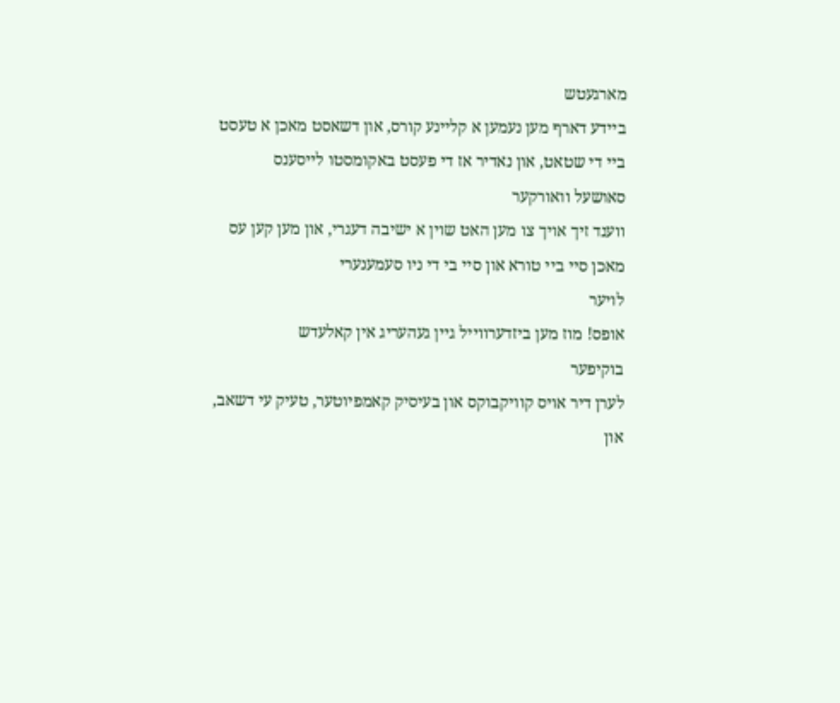מארגעטש
ביידע דארף מען נעמען א קליינע קורס, און דשאסט מאכן א טעסט ביי די שטאט, און נאדיר אז די פעסט באקומסטו לייסענס
סאושעל וואורקער
ווענד זיך אויך צו מען האט שוין א ישיבה דעגרי, און מען קען עס מאכן סיי ביי טורא און סיי בי די ניו סעמענערי
לויער
אופס! מוז מען ביזדערווייל גיין געהעריג אין קאלעדש
בוקיפער
לערן דיר אויס קוויקבוקס און בעיסיק קאמפיוטער, טעיק עי דשאב, און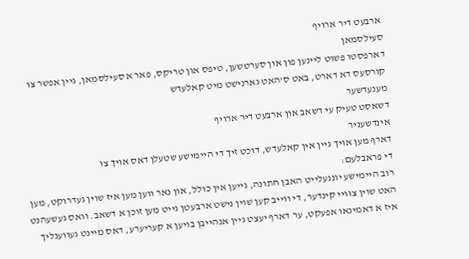ארבעט דיר ארויף
סעילסמאן
דארפסטו פשוט ליינען פון און סערטשען, טיפס און טריקס, פאר א סעילסמאן, גיין אפשר צו קורסעס דא דארט, באט ס'האט גארנישט מיט קאלעדש
מענעדשער
דשאסט טעיק עי דשאב און ארבעט דיר ארויף
אינדשעניר
דארף מען אויך גיין אין קאלעדש, דוכט זיך די היימישע שטעלן דאס אויך צו
די פראבלעם:
רוב היימישע יונגעלייט האבן חתונה, גייען אין כולל, און נאר ווען מען איז שוין געדרוקט, מען האט שוין צוויי קינדער, די ווייב קען שוין נישט ארבעטן גייט מען זוכן א דשאב. וואס געשעהנט איז א דאמינאו אפעקט, ער דארף יעצט גיין אנהייבן בויען א קעריערע, דאס מיינט געווענליך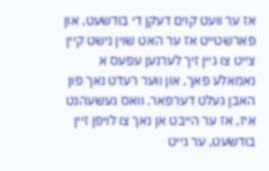אז ער וועט קוים דעקן די בודשעט, און פארשטייט אז ער האט שוין נישט קיין צייט צו גיין זיך לערנען עפעס א נאמאלע פאך, און ווער רעדט נאך פון האבן געלט דערפאר. וואס געשעהנט איז, אז ער הייבט אן נאך צו לויפן זיין בודשעט, ער גייט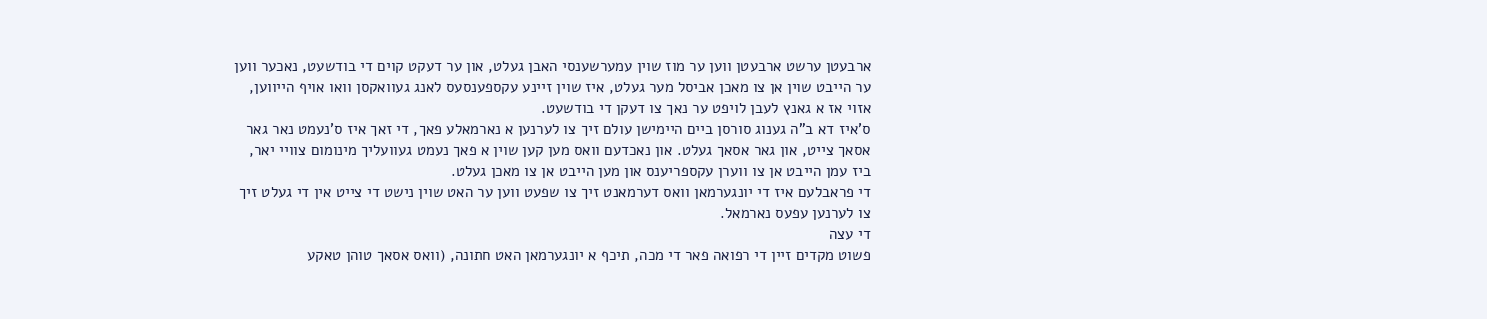ארבעטן ערשט ארבעטן ווען ער מוז שוין עמערשענסי האבן געלט, און ער דעקט קוים די בודשעט, נאכער ווען ער הייבט שוין אן צו מאכן אביסל מער געלט, איז שוין זיינע עקספענסעס לאנג געוואקסן וואו אויף הייווען, אזוי אז א גאנץ לעבן לויפט ער נאך צו דעקן די בודשעט.
ס'איז דא ב"ה גענוג סורסן ביים היימישן עולם זיך צו לערנען א נארמאלע פאך, די זאך איז ס'נעמט נאר גאר אסאך צייט, און גאר אסאך געלט. און נאכדעם וואס מען קען שוין א פאך נעמט געוועליך מינומום צוויי יאר, ביז עמן הייבט אן צו ווערן עקספריענס און מען הייבט אן צו מאכן געלט.
די פראבלעם איז די יונגערמאן וואס דערמאנט זיך צו שפעט ווען ער האט שוין נישט די צייט אין די געלט זיך צו לערנען עפעס נארמאל.
די עצה
פשוט מקדים זיין די רפואה פאר די מכה, תיכף א יונגערמאן האט חתונה, (וואס אסאך טוהן טאקע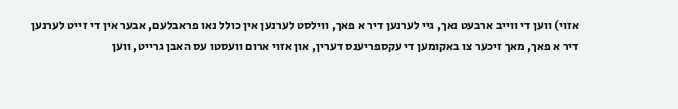אזוי) ווען די ווייב ארבעט נאך, גיי לערנען דיר א פאך, ווילסט לערנען אין כולל נאו פראבלעם, אבער אין די זייט לערנען דיר א פאך, מאך זיכער צו באקומען די עקספריענס דערין, און אזוי ארום וועסטו עס האבן גרייט, ווען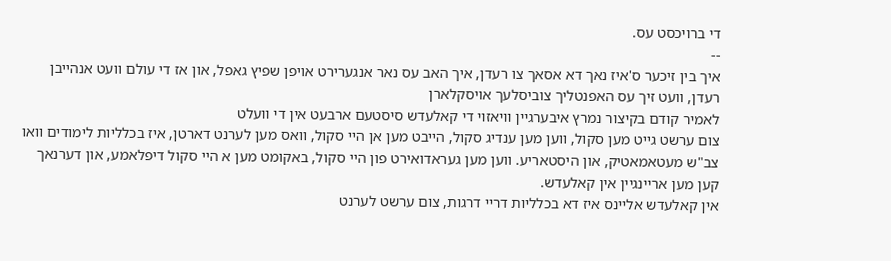די ברויכסט עס.
--
איך בין זיכער ס'איז נאך דא אסאך צו רעדן, איך האב עס נאר אנגערירט אויפן שפיץ גאפל, און אז די עולם וועט אנהייבן רעדן, וועט זיך עס האפנטליך צוביסלעך אויסקלארן
לאמיר קודם בקיצור נמרץ איבערגיין וויאזוי די קאלעדש סיסטעם ארבעט אין די וועלט
צום ערשט גייט מען סקול, ווען מען ענדיג סקול, הייבט מען אן היי סקול, וואס מען לערנט דארטן, איז בכלליות לימודים וואו צב"ש מעטאמאטיק, און היסטאריע. ווען מען געראדואירט פון היי סקול, באקומט מען א היי סקול דיפלאמע, און דערנאך קען מען אריינגיין אין קאלעדש.
אין קאלעדש אליינס איז דא בכלליות דריי דרגות, צום ערשט לערנט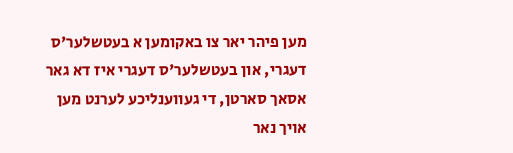מען פיהר יאר צו באקומען א בעטשלער'ס דעגרי, און בעטשלער'ס דעגרי איז דא גאר אסאך סארטן, די געווענליכע לערנט מען אויך נאר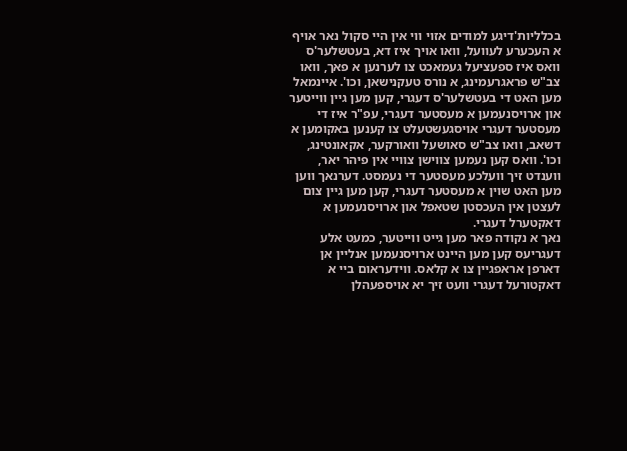בכלליות'דיגע למודים אזוי ווי אין היי סקול נאר אויף א העכערע לעוועל, וואו אויך איז דא, בעטשלער'ס וואס איז ספעציעל געמאכט צו לערנען א פאך, וואו צב"ש פראגרעמינג, א נורס טעקנישאן, וכו'. איינמאל מען האט די בעטשלער'ס דעגרי, קען מען גיין ווייטער און ארויסנעמען א מעסטער דעגרי, עפ"ר איז די מעסטער דעגרי אויסגעשטעלט צו קענען באקומען א דשאב, וואו צב"ש סאושעל וואורקער, אקאונטינג, וכו'. וואס קען נעמען צווישן צוויי אין פיהר יאר, ווענדט זיך וועלכע מעסטער די נעמסט. דערנאך ווען מען האט שוין א מעסטער דעגרי, קען מען גיין צום לעצטן אין העכסטן שטאפל און ארויסנעמען א דאקטערל דעגרי.
נאך א נקודה פאר מען גייט ווייטער, כמעט אלע דעגריעס קען מען היינט ארויסנעמען אנליין אן דארפן אראפגיין צו א קלאס. ווידעראום ביי א דאקטורעל דעגרי וועט זיך יא אויספעהלן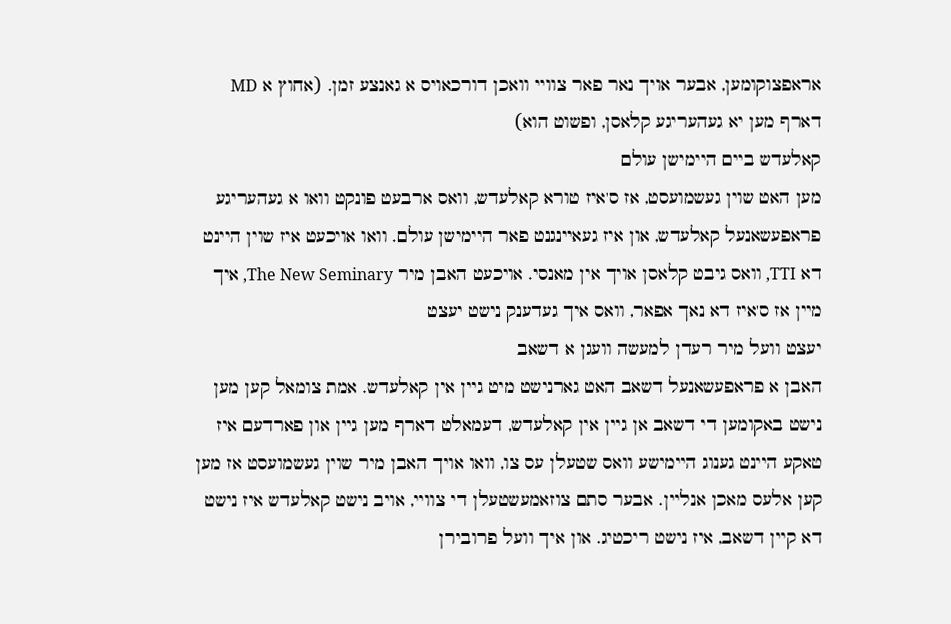אראפצוקומען, אבער אויך נאר פאר צוויי וואכן דורכאויס א גאנצע זמן. (אחוץ א MD דארף מען יא געהעריגע קלאסן, ופשוט הוא)
קאלעדש ביים היימישן עולם
מען האט שוין געשמועסט, אז ס'איז טורא קאלעדש, וואס ארבעט פונקט וואו א געהעריגע פראפעשאנעל קאלעדש, און איז געאיינגנט פאר היימישן עולם. וואו אויכעט איז שוין היינט דא TTI, וואס גיבט קלאסן אויך אין מאנסי. אויכעט האבן מיר The New Seminary, איך מיין אז ס'איז דא נאך אפאר, וואס איך געדענק נישט יעצט
יעצט וועל מיר רעדן למעשה וועגן א דשאב
האבן א פראפעשאנעל דשאב האט גארנישט מיט גיין אין קאלעדש. אמת צומאל קען מען נישט באקומען די דשאב אן גיין אין קאלעדש, דעמאלט דארף מען גיין און פארדעם איז טאקע היינט גענוג היימישע וואס שטעלן עס צו, וואו אויך האבן מיר שוין געשמועסט אז מען קען אלעס מאכן אנליין. אבער סתם צוזאמעשטעלן די צוויי, אויב נישט קאלעדש איז נישט דא קיין דשאב, איז נישט ריכטיג. און איך וועל פרובירן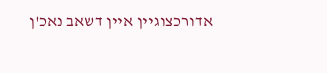אדורכצוגיין איין דשאב נאכ'ן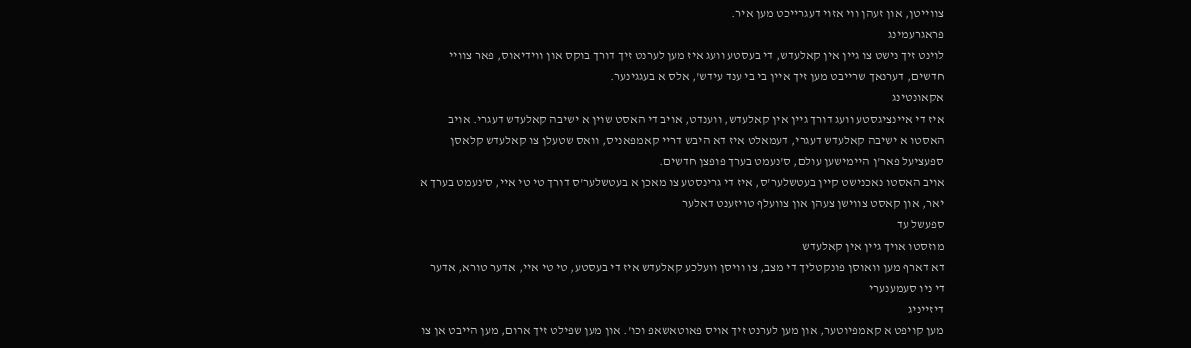צווייטן, און זעהן ווי אזוי דעגרייכט מען איר.
פראגרעמינג
לוינט זיך נישט צו גיין אין קאלעדש, די בעסטע וועג איז מען לערנט זיך דורך בוקס און ווידיאוס, פאר צוויי חדשים, דערנאך שרייבט מען זיך איין בי בי ענד עידש', אלס א בעגגינער.
אקאונטינג
איז די איינציגסטע וועג דורך גיין אין קאלעדש, ווענדט, אויב די האסט שוין א ישיבה קאלעדש דעגרי. אויב האסטו א ישיבה קאלעדש דעגרי, דעמאלט איז דא היבש דריי קאמפאניס, וואס שטעלן צו קאלעדש קלאסן ספעציעל פאר'ן היימישען עולם, ס'נעמט בערך פופצן חדשים.
אויב האסטו נאכנישט קיין בעטשלער'ס, איז די גרינסטע צו מאכן א בעטשלער'ס דורך טי טי איי, ס'נעמט בערך א יאר, און קאסט צווישן צעהן און צוועלף טויזענט דאלער
ספעשל עד
מוזסטו אויך גיין אין קאלעדש
דא דארף מען וואוסן פונקטליך די מצב, צו וויסן וועלכע קאלעדש איז די בעסטע, טי טי איי, אדער טורא, אדער די ניו סעמענערי
דיזייניג
מען קויפט א קאמפיוטער, און מען לערנט זיך אויס פאוטאשאפ וכו'. און מען שפילט זיך ארום, מען הייבט אן צו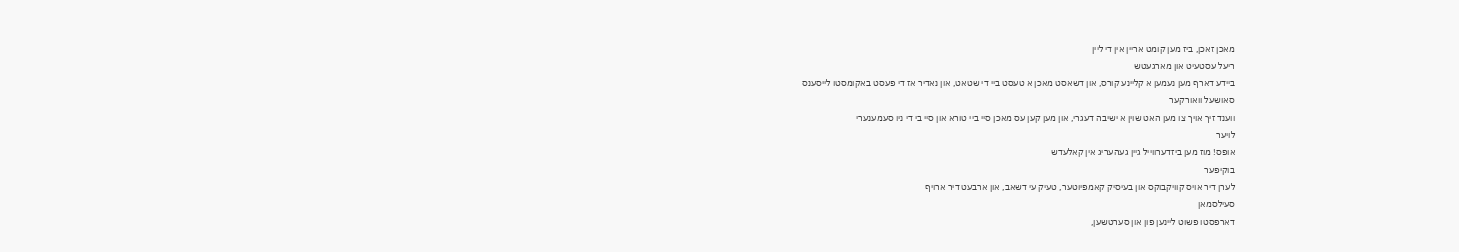מאכן זאכן, ביז מען קומט אריין אין די ליין
ריעל עסטעיט און מארגעטש
ביידע דארף מען נעמען א קליינע קורס, און דשאסט מאכן א טעסט ביי די שטאט, און נאדיר אז די פעסט באקומסטו לייסענס
סאושעל וואורקער
ווענד זיך אויך צו מען האט שוין א ישיבה דעגרי, און מען קען עס מאכן סיי ביי טורא און סיי בי די ניו סעמענערי
לויער
אופס! מוז מען ביזדערווייל גיין געהעריג אין קאלעדש
בוקיפער
לערן דיר אויס קוויקבוקס און בעיסיק קאמפיוטער, טעיק עי דשאב, און ארבעט דיר ארויף
סעילסמאן
דארפסטו פשוט ליינען פון און סערטשען,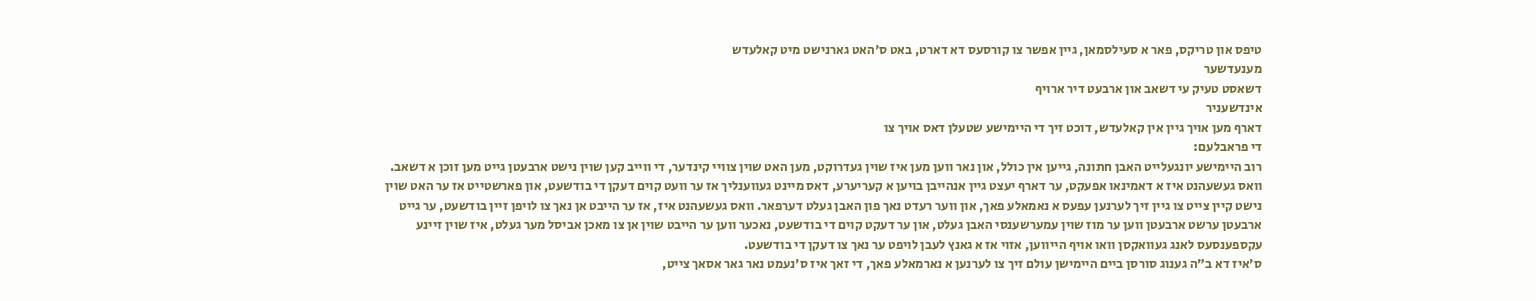טיפס און טריקס, פאר א סעילסמאן, גיין אפשר צו קורסעס דא דארט, באט ס'האט גארנישט מיט קאלעדש
מענעדשער
דשאסט טעיק עי דשאב און ארבעט דיר ארויף
אינדשעניר
דארף מען אויך גיין אין קאלעדש, דוכט זיך די היימישע שטעלן דאס אויך צו
די פראבלעם:
רוב היימישע יונגעלייט האבן חתונה, גייען אין כולל, און נאר ווען מען איז שוין געדרוקט, מען האט שוין צוויי קינדער, די ווייב קען שוין נישט ארבעטן גייט מען זוכן א דשאב. וואס געשעהנט איז א דאמינאו אפעקט, ער דארף יעצט גיין אנהייבן בויען א קעריערע, דאס מיינט געווענליך אז ער וועט קוים דעקן די בודשעט, און פארשטייט אז ער האט שוין נישט קיין צייט צו גיין זיך לערנען עפעס א נאמאלע פאך, און ווער רעדט נאך פון האבן געלט דערפאר. וואס געשעהנט איז, אז ער הייבט אן נאך צו לויפן זיין בודשעט, ער גייט ארבעטן ערשט ארבעטן ווען ער מוז שוין עמערשענסי האבן געלט, און ער דעקט קוים די בודשעט, נאכער ווען ער הייבט שוין אן צו מאכן אביסל מער געלט, איז שוין זיינע עקספענסעס לאנג געוואקסן וואו אויף הייווען, אזוי אז א גאנץ לעבן לויפט ער נאך צו דעקן די בודשעט.
ס'איז דא ב"ה גענוג סורסן ביים היימישן עולם זיך צו לערנען א נארמאלע פאך, די זאך איז ס'נעמט נאר גאר אסאך צייט,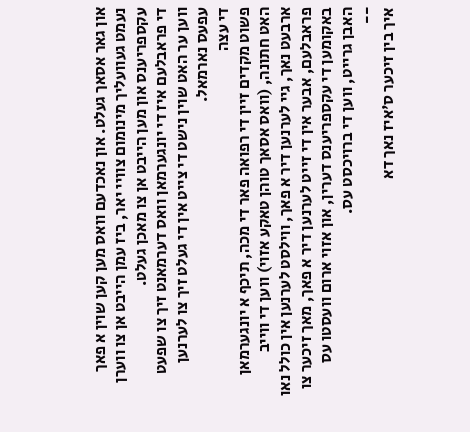און גאר אסאך געלט. און נאכדעם וואס מען קען שוין א פאך נעמט געוועליך מינומום צוויי יאר, ביז עמן הייבט אן צו ווערן עקספריענס און מען הייבט אן צו מאכן געלט.
די פראבלעם איז די יונגערמאן וואס דערמאנט זיך צו שפעט ווען ער האט שוין נישט די צייט אין די געלט זיך צו לערנען עפעס נארמאל.
די עצה
פשוט מקדים זיין די רפואה פאר די מכה, תיכף א יונגערמאן האט חתונה, (וואס אסאך טוהן טאקע אזוי) ווען די ווייב ארבעט נאך, גיי לערנען דיר א פאך, ווילסט לערנען אין כולל נאו פראבלעם, אבער אין די זייט לערנען דיר א פאך, מאך זיכער צו באקומען די עקספריענס דערין, און אזוי ארום וועסטו עס האבן גרייט, ווען די ברויכסט עס.
--
איך בין זיכער ס'איז נאך דא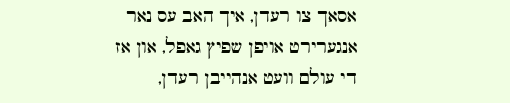אסאך צו רעדן, איך האב עס נאר אנגערירט אויפן שפיץ גאפל, און אז די עולם וועט אנהייבן רעדן,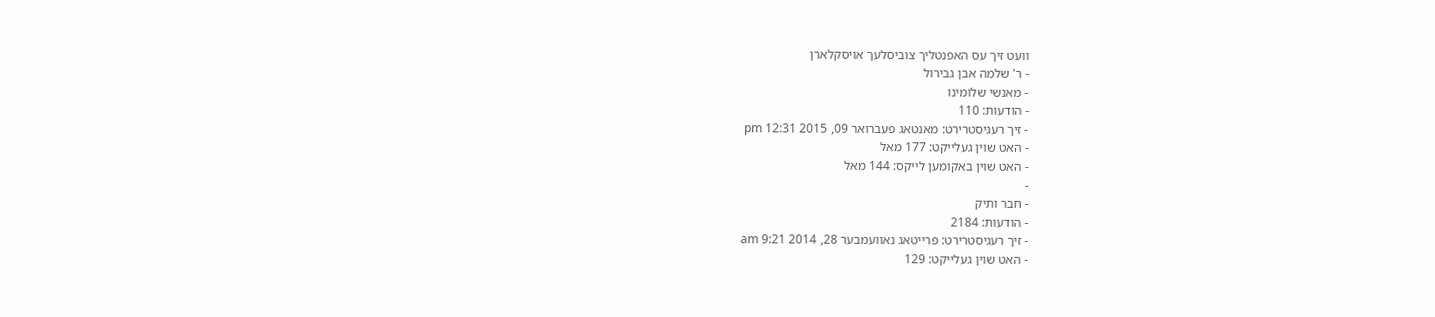וועט זיך עס האפנטליך צוביסלעך אויסקלארן
- ר' שלמה אבן גבירול
- מאנשי שלומינו
- הודעות: 110
- זיך רעגיסטרירט: מאנטאג פעברואר 09, 2015 12:31 pm
- האט שוין געלייקט: 177 מאל
- האט שוין באקומען לייקס: 144 מאל
-
- חבר ותיק
- הודעות: 2184
- זיך רעגיסטרירט: פרייטאג נאוועמבער 28, 2014 9:21 am
- האט שוין געלייקט: 129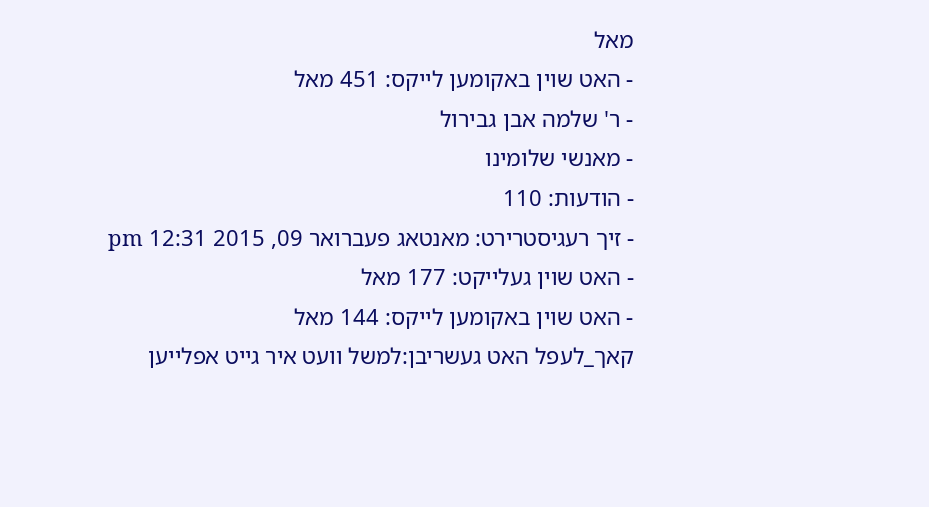מאל
- האט שוין באקומען לייקס: 451 מאל
- ר' שלמה אבן גבירול
- מאנשי שלומינו
- הודעות: 110
- זיך רעגיסטרירט: מאנטאג פעברואר 09, 2015 12:31 pm
- האט שוין געלייקט: 177 מאל
- האט שוין באקומען לייקס: 144 מאל
קאך_לעפל האט געשריבן:למשל וועט איר גייט אפלייען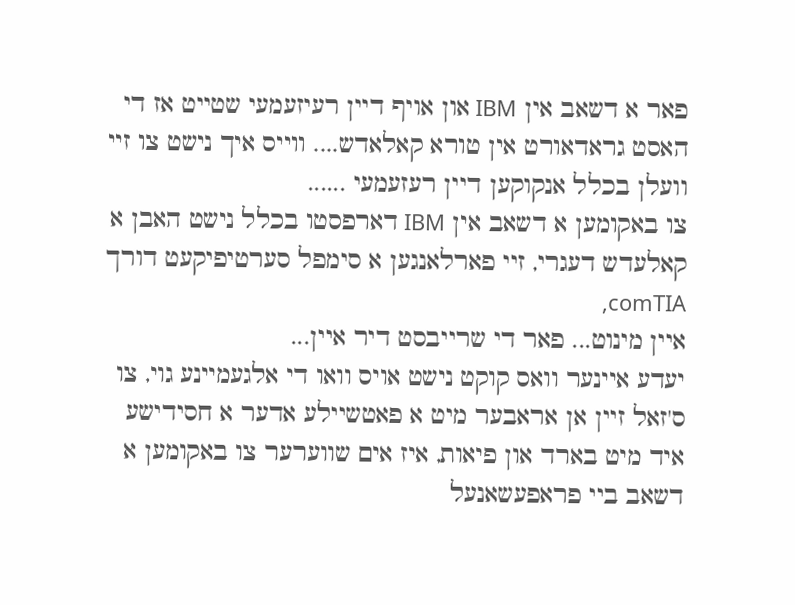פאר א דשאב אין IBM און אויף דיין רעיזעמעי שטייט אז די האסט גראדאורט אין טורא קאלאדש.... ווייס איך נישט צו זיי וועלן בכלל אנקוקען דיין רעזעמעי ......
צו באקומען א דשאב אין IBM דארפסטו בכלל נישט האבן א קאלעדש דעגרי, זיי פארלאנגען א סימפל סערטיפיקעט דורך comTIA,
איין מינוט... פאר די שרייבסט דיר איין...
יעדע איינער וואס קוקט נישט אויס וואו די אלגעמיינע גוי, צו ס'זאל זיין אן אראבער מיט א פאטשיילע אדער א חסידישע איד מיט בארד און פיאות, איז אים שווערער צו באקומען א דשאב ביי פראפעשאנעל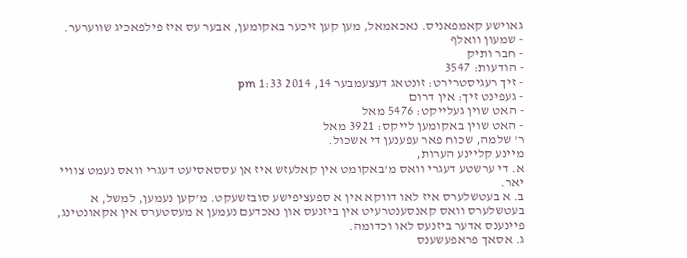גאוישע קאמפאניס. נאכאמאל, מען קען זיכער באקומען, אבער עס איז פילפאכיג שווערער.
- שמעון וואלף
- חבר ותיק
- הודעות: 3547
- זיך רעגיסטרירט: זונטאג דעצעמבער 14, 2014 1:33 pm
- געפינט זיך: אין דרום
- האט שוין געלייקט: 5476 מאל
- האט שוין באקומען לייקס: 3921 מאל
ר' שלמה, שכוח פאר עפענען די אשכול.
מיינע קליינע הערות,
א. די ערשטע דעגרי וואס מ'באקומט אין קאלעזש איז אן עססאסיעט דעגרי וואס נעמט צוויי יאר.
ב. א בעטשלערס איז לאו דווקא אין א ספעציפישע סובזשעקט. מ'קען נעמען, למשל, א בעטשלערס וואס קאנסענטרעיט אין ביזנעס און נאכדעם נעמען א מעסטערס אין אקאונטינג, פיינענס אדער ביזנעס לאו וכדומה.
ג. אסאך פראפעשענס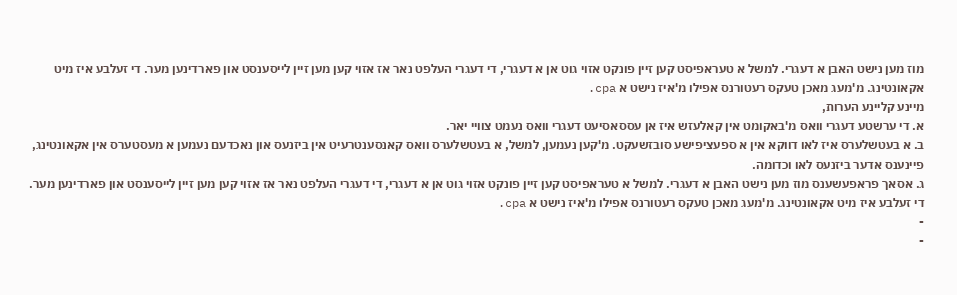מוז מען נישט האבן א דעגרי. למשל א טעראפיסט קען זיין פונקט אזוי גוט אן א דעגרי, די דעגרי העלפט נאר אז אזוי קען מען זיין לייסענסט און פארדינען מער. די זעלבע איז מיט אקאונטינג. מ'מעג מאכן טעקס רעטורנס אפילו מ'איז נישט א cpa.
מיינע קליינע הערות,
א. די ערשטע דעגרי וואס מ'באקומט אין קאלעזש איז אן עססאסיעט דעגרי וואס נעמט צוויי יאר.
ב. א בעטשלערס איז לאו דווקא אין א ספעציפישע סובזשעקט. מ'קען נעמען, למשל, א בעטשלערס וואס קאנסענטרעיט אין ביזנעס און נאכדעם נעמען א מעסטערס אין אקאונטינג, פיינענס אדער ביזנעס לאו וכדומה.
ג. אסאך פראפעשענס מוז מען נישט האבן א דעגרי. למשל א טעראפיסט קען זיין פונקט אזוי גוט אן א דעגרי, די דעגרי העלפט נאר אז אזוי קען מען זיין לייסענסט און פארדינען מער. די זעלבע איז מיט אקאונטינג. מ'מעג מאכן טעקס רעטורנס אפילו מ'איז נישט א cpa.
-
-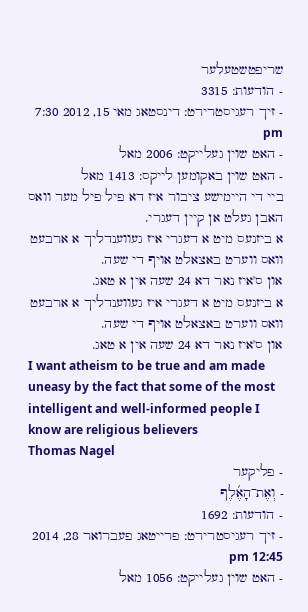שריפטשטעלער
- הודעות: 3315
- זיך רעגיסטרירט: דינסטאג מאי 15, 2012 7:30 pm
- האט שוין געלייקט: 2006 מאל
- האט שוין באקומען לייקס: 1413 מאל
ביי די היימישע ציבור איז דא פיל פיל מער וואס האבן געלט אן קיין דעגרי.
א ביזנעס מיט א דעגרי איז געווענדליך א ארבעט וואס ווערט באצאלט אויף די שעה.
און ס'איז נאר דא 24 שעה אין א טאג.
א ביזנעס מיט א דעגרי איז געווענדליך א ארבעט וואס ווערט באצאלט אויף די שעה.
און ס'איז נאר דא 24 שעה אין א טאג.
I want atheism to be true and am made uneasy by the fact that some of the most intelligent and well-informed people I know are religious believers
Thomas Nagel
- פליקער
- וְאֶת־הָאֶ֜לֶף
- הודעות: 1692
- זיך רעגיסטרירט: פרייטאג פעברואר 28, 2014 12:45 pm
- האט שוין געלייקט: 1056 מאל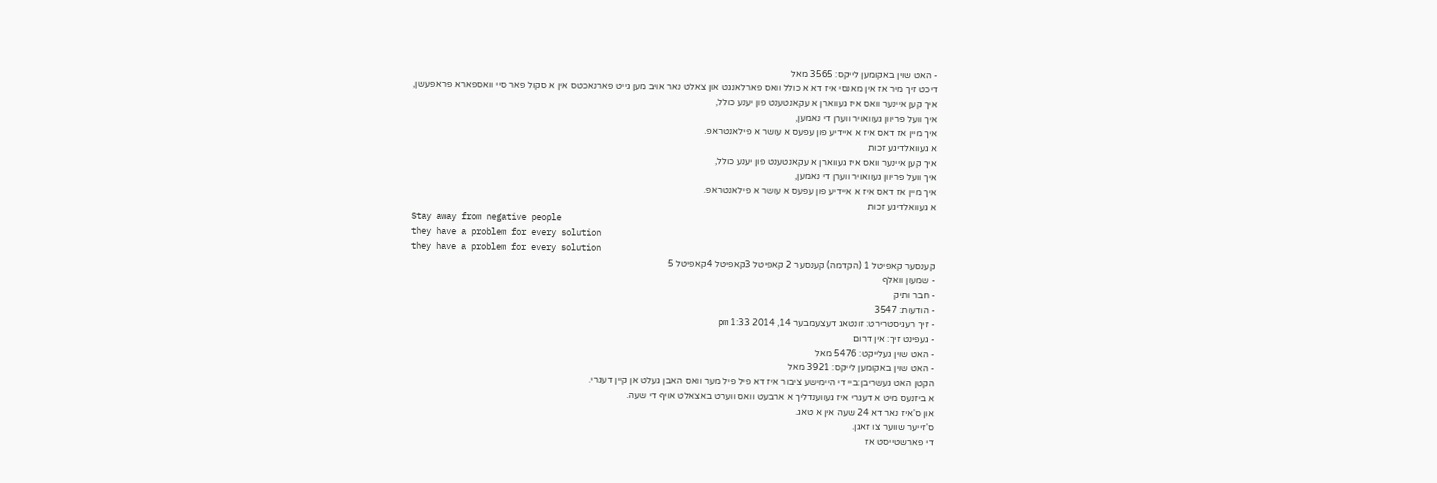- האט שוין באקומען לייקס: 3565 מאל
דיכט זיך מיר אז אין מאנסי איז דא א כולל וואס פארלאנגט און צאלט נאר אויב מען גייט פארנאכטס אין א סקול פאר סיי וואספארא פראפעשן,
איך קען איינער וואס איז געווארן א עקאנטענט פון יענע כולל,
איך וועל פריוון געוואויר ווערן די נאמען,
איך מיין אז דאס איז א איידיע פון עפעס א עושר א פילאנטראפ.
א געוואלדיגע זכות
איך קען איינער וואס איז געווארן א עקאנטענט פון יענע כולל,
איך וועל פריוון געוואויר ווערן די נאמען,
איך מיין אז דאס איז א איידיע פון עפעס א עושר א פילאנטראפ.
א געוואלדיגע זכות
Stay away from negative people
they have a problem for every solution
they have a problem for every solution
קענסער קאפיטל 1 (הקדמה) קענסער 2 קאפיטל 3קאפיטל 4קאפיטל 5
- שמעון וואלף
- חבר ותיק
- הודעות: 3547
- זיך רעגיסטרירט: זונטאג דעצעמבער 14, 2014 1:33 pm
- געפינט זיך: אין דרום
- האט שוין געלייקט: 5476 מאל
- האט שוין באקומען לייקס: 3921 מאל
הקטן האט געשריבן:ביי די היימישע ציבור איז דא פיל פיל מער וואס האבן געלט אן קיין דעגרי.
א ביזנעס מיט א דעגרי איז געווענדליך א ארבעט וואס ווערט באצאלט אויף די שעה.
און ס'איז נאר דא 24 שעה אין א טאג.
ס'זייער שווער צו זאגן.
די פארשטייסט אז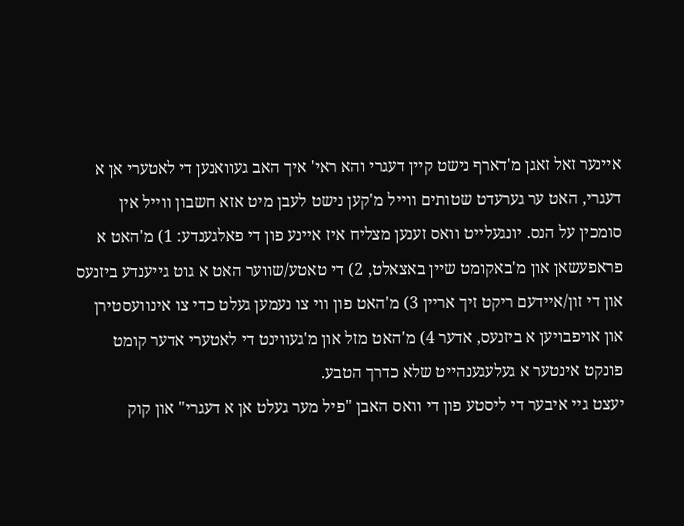איינער זאל זאגן מ'דארף נישט קיין דעגרי והא ראי' איך האב געוואנען די לאטערי אן א דעגרי, האט ער גערעדט שטותים ווייל מ'קען נישט לעבן מיט אזא חשבון ווייל אין סומכין על הנס. יונגעלייט וואס זענען מצליח איז איינע פון די פאלגענדע: 1) מ'האט א פראפעשאן און מ'באקומט שיין באצאלט, 2) די טאטע/שווער האט א גוט גייענדע ביזנעס און די זון/איידעם ריקט זיך אריין 3) מ'האט פון ווי צו נעמען געלט כדי צו אינוועסטירן און אויפבויען א ביזנעס, אדער 4) מ'האט מזל און מ'געווינט די לאטערי אדער קומט פונקט אינטער א געלעגענהייט שלא כדרך הטבע.
יעצט גיי איבער די ליסטע פון די וואס האבן "פיל מער געלט אן א דעגרי" און קוק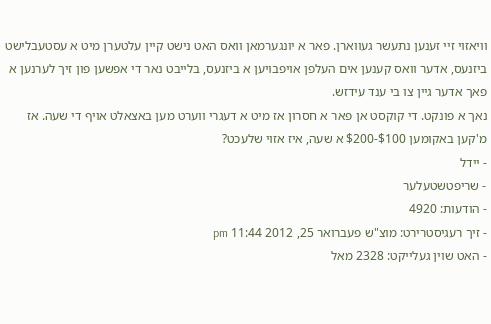וויאזוי זיי זענען נתעשר געווארן. פאר א יונגערמאן וואס האט נישט קיין עלטערן מיט א עסטעבלישט ביזנעס, אדער וואס קענען אים העלפן אויפבויען א ביזנעס, בלייבט נאר די אפשען פון זיך לערנען א פאך אדער גיין צו בי ענד עידזש.
נאך א פונקט. די קוקסט אן פאר א חסרון אז מיט א דעגרי ווערט מען באצאלט אויף די שעה. אז מ'קען באקומען $100-$200 א שעה, איז אזוי שלעכט?
- יידל
- שריפטשטעלער
- הודעות: 4920
- זיך רעגיסטרירט: מוצ"ש פעברואר 25, 2012 11:44 pm
- האט שוין געלייקט: 2328 מאל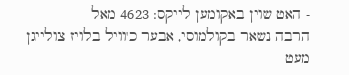- האט שוין באקומען לייקס: 4623 מאל
הרבה נשאר בקולמוסי, אבער כ'וויל בלויז צולייגן מעט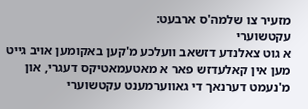מזעיר צו שלמה'ס ארבעט:
עקטשוערי
א גוט צאלנדע דזשאב וועלכע מ'קען באקומען אויב גייט מען אין קאלעדזש פאר א מאטעמאטיקס דעגרי, און מ'נעמט דערנאך די גאווערמענט עקטשוערי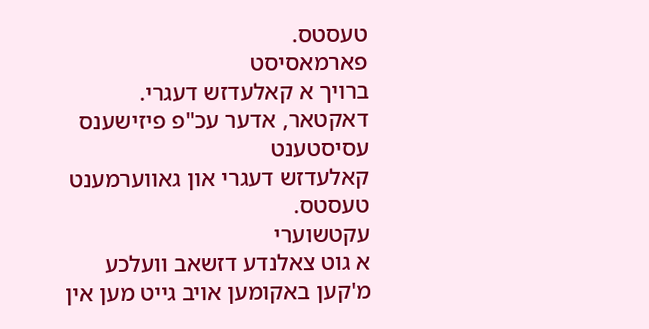טעסטס.
פארמאסיסט
ברויך א קאלעדזש דעגרי.
דאקטאר, אדער עכ"פ פיזישענס עסיסטענט
קאלעדזש דעגרי און גאווערמענט טעסטס.
עקטשוערי
א גוט צאלנדע דזשאב וועלכע מ'קען באקומען אויב גייט מען אין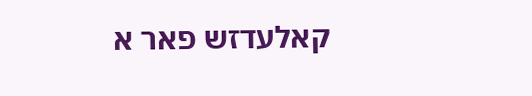קאלעדזש פאר א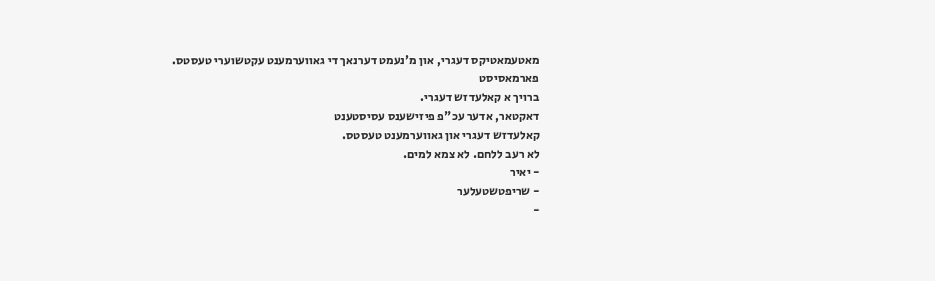מאטעמאטיקס דעגרי, און מ'נעמט דערנאך די גאווערמענט עקטשוערי טעסטס.
פארמאסיסט
ברויך א קאלעדזש דעגרי.
דאקטאר, אדער עכ"פ פיזישענס עסיסטענט
קאלעדזש דעגרי און גאווערמענט טעסטס.
לא רעב ללחם. לא צמא למים.
- יאיר
- שריפטשטעלער
-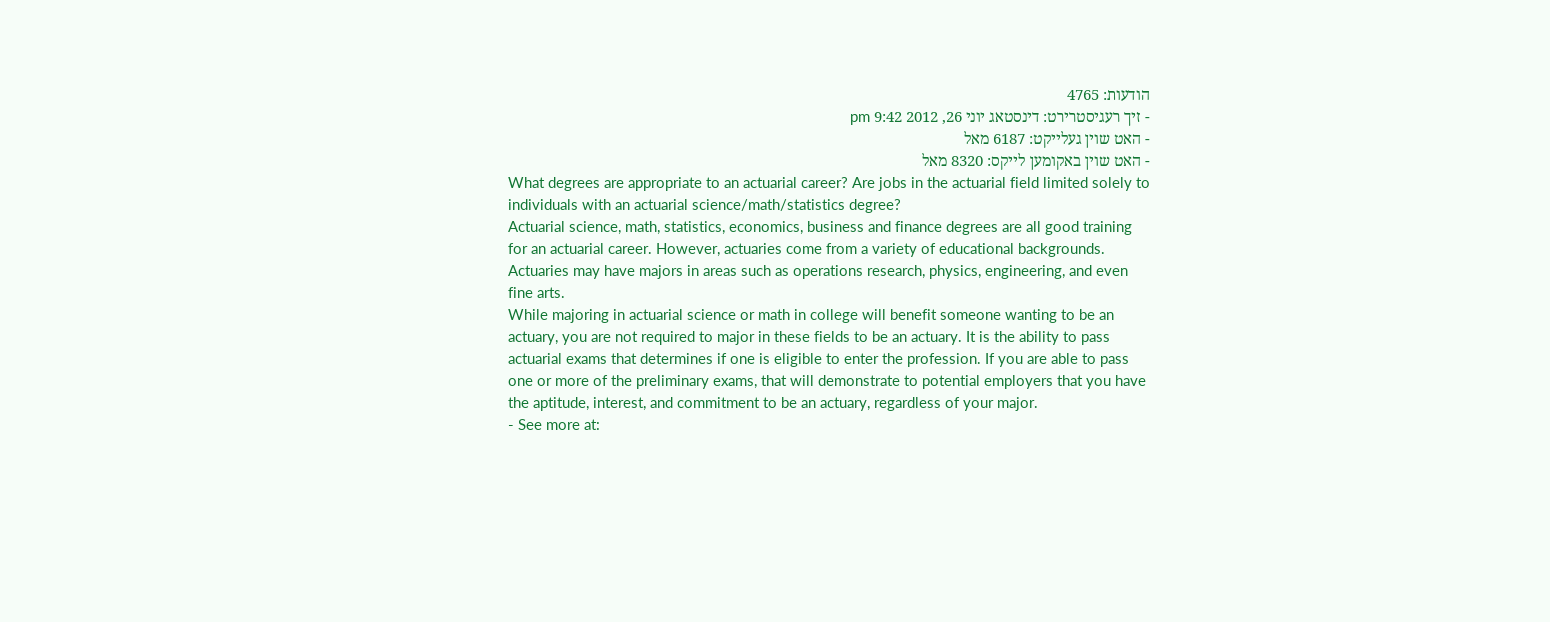הודעות: 4765
- זיך רעגיסטרירט: דינסטאג יוני 26, 2012 9:42 pm
- האט שוין געלייקט: 6187 מאל
- האט שוין באקומען לייקס: 8320 מאל
What degrees are appropriate to an actuarial career? Are jobs in the actuarial field limited solely to individuals with an actuarial science/math/statistics degree?
Actuarial science, math, statistics, economics, business and finance degrees are all good training for an actuarial career. However, actuaries come from a variety of educational backgrounds. Actuaries may have majors in areas such as operations research, physics, engineering, and even fine arts.
While majoring in actuarial science or math in college will benefit someone wanting to be an actuary, you are not required to major in these fields to be an actuary. It is the ability to pass actuarial exams that determines if one is eligible to enter the profession. If you are able to pass one or more of the preliminary exams, that will demonstrate to potential employers that you have the aptitude, interest, and commitment to be an actuary, regardless of your major.
- See more at: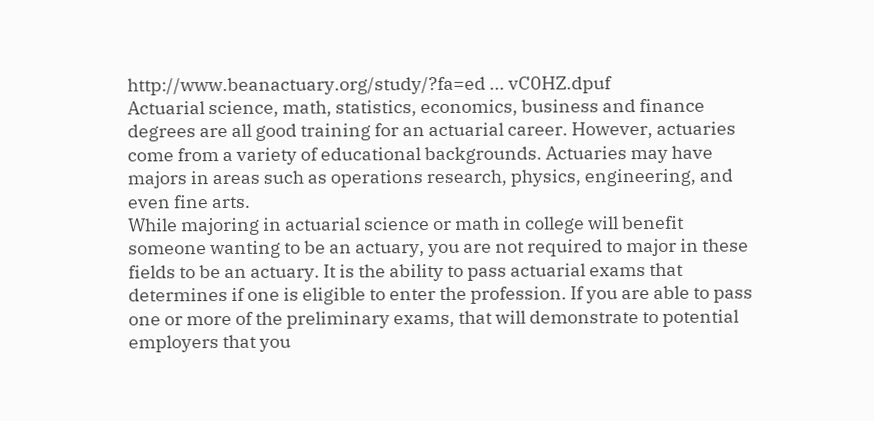http://www.beanactuary.org/study/?fa=ed ... vC0HZ.dpuf
Actuarial science, math, statistics, economics, business and finance degrees are all good training for an actuarial career. However, actuaries come from a variety of educational backgrounds. Actuaries may have majors in areas such as operations research, physics, engineering, and even fine arts.
While majoring in actuarial science or math in college will benefit someone wanting to be an actuary, you are not required to major in these fields to be an actuary. It is the ability to pass actuarial exams that determines if one is eligible to enter the profession. If you are able to pass one or more of the preliminary exams, that will demonstrate to potential employers that you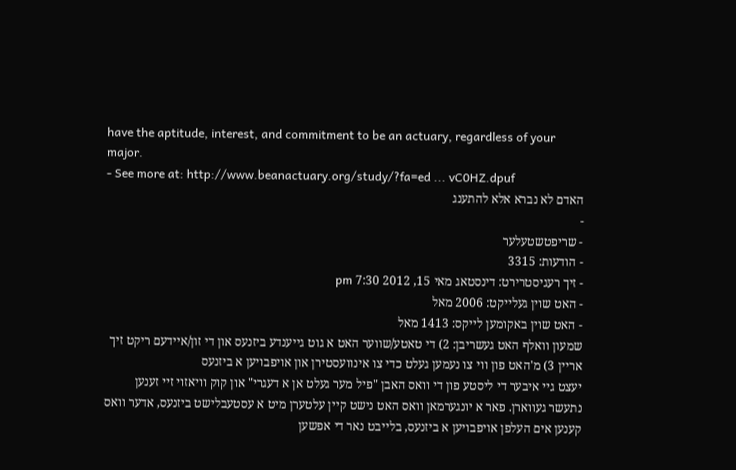have the aptitude, interest, and commitment to be an actuary, regardless of your major.
- See more at: http://www.beanactuary.org/study/?fa=ed ... vC0HZ.dpuf
האדם לא נברא אלא להתענג
-
- שריפטשטעלער
- הודעות: 3315
- זיך רעגיסטרירט: דינסטאג מאי 15, 2012 7:30 pm
- האט שוין געלייקט: 2006 מאל
- האט שוין באקומען לייקס: 1413 מאל
שמעון וואלף האט געשריבן: 2) די טאטע/שווער האט א גוט גייענדע ביזנעס און די זון/איידעם ריקט זיך אריין 3) מ'האט פון ווי צו נעמען געלט כדי צו אינוועסטירן און אויפבויען א ביזנעס
יעצט גיי איבער די ליסטע פון די וואס האבן "פיל מער געלט אן א דעגרי" און קוק וויאזוי זיי זענען נתעשר געווארן. פאר א יונגערמאן וואס האט נישט קיין עלטערן מיט א עסטעבלישט ביזנעס, אדער וואס קענען אים העלפן אויפבויען א ביזנעס, בלייבט נאר די אפשען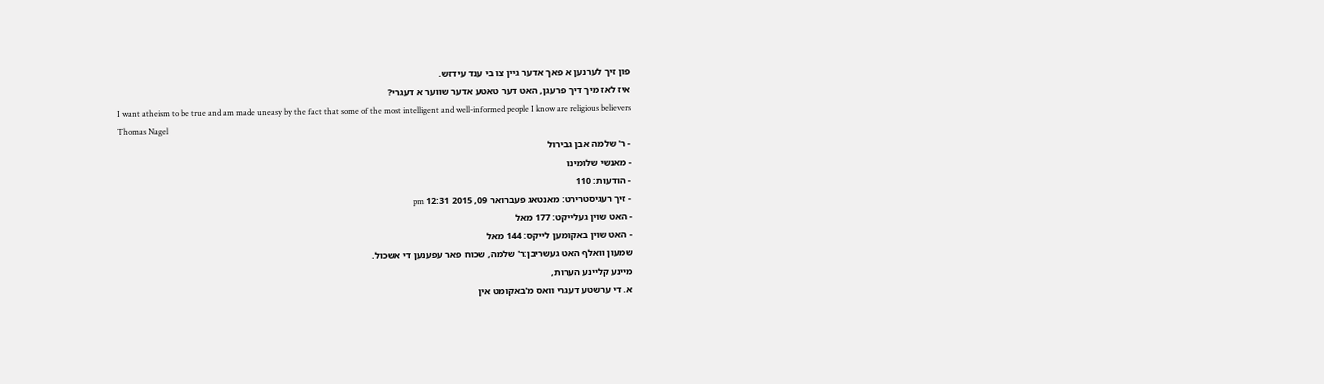פון זיך לערנען א פאך אדער גיין צו בי ענד עידזש.
איז לאז מיך דיך פרעגן, האט דער טאטע אדער שווער א דעגרי?
I want atheism to be true and am made uneasy by the fact that some of the most intelligent and well-informed people I know are religious believers
Thomas Nagel
- ר' שלמה אבן גבירול
- מאנשי שלומינו
- הודעות: 110
- זיך רעגיסטרירט: מאנטאג פעברואר 09, 2015 12:31 pm
- האט שוין געלייקט: 177 מאל
- האט שוין באקומען לייקס: 144 מאל
שמעון וואלף האט געשריבן:ר' שלמה, שכוח פאר עפענען די אשכול.
מיינע קליינע הערות,
א. די ערשטע דעגרי וואס מ'באקומט אין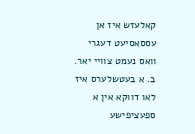קאלעזש איז אן עססאסיעט דעגרי וואס נעמט צוויי יאר.
ב. א בעטשלערס איז לאו דווקא אין א ספעציפישע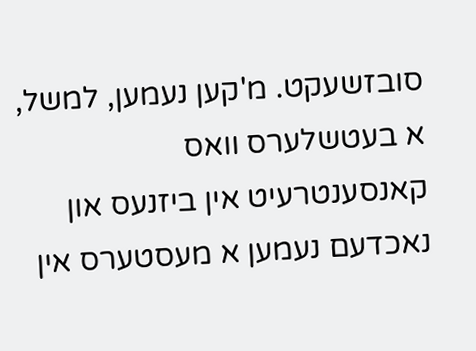סובזשעקט. מ'קען נעמען, למשל, א בעטשלערס וואס קאנסענטרעיט אין ביזנעס און נאכדעם נעמען א מעסטערס אין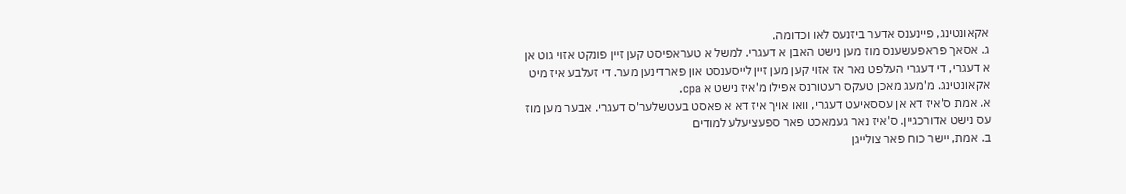אקאונטינג, פיינענס אדער ביזנעס לאו וכדומה.
ג. אסאך פראפעשענס מוז מען נישט האבן א דעגרי. למשל א טעראפיסט קען זיין פונקט אזוי גוט אן א דעגרי, די דעגרי העלפט נאר אז אזוי קען מען זיין לייסענסט און פארדינען מער. די זעלבע איז מיט אקאונטינג. מ'מעג מאכן טעקס רעטורנס אפילו מ'איז נישט א cpa.
א. אמת ס'איז דא אן עססאיעט דעגרי, וואו אויך איז דא א פאסט בעטשלער'ס דעגרי. אבער מען מוז עס נישט אדורכגיין. ס'איז נאר געמאכט פאר ספעציעלע למודים
ב. אמת, יישר כוח פאר צולייגן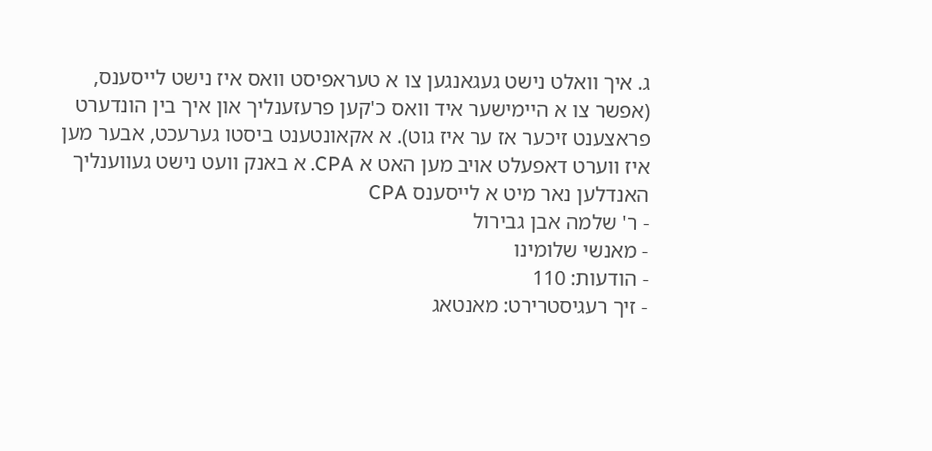ג. איך וואלט נישט געגאנגען צו א טעראפיסט וואס איז נישט לייסענס, (אפשר צו א היימישער איד וואס כ'קען פרעזענליך און איך בין הונדערט פראצענט זיכער אז ער איז גוט). א אקאונטענט ביסטו גערעכט, אבער מען איז ווערט דאפעלט אויב מען האט א CPA. א באנק וועט נישט געווענליך האנדלען נאר מיט א לייסענס CPA
- ר' שלמה אבן גבירול
- מאנשי שלומינו
- הודעות: 110
- זיך רעגיסטרירט: מאנטאג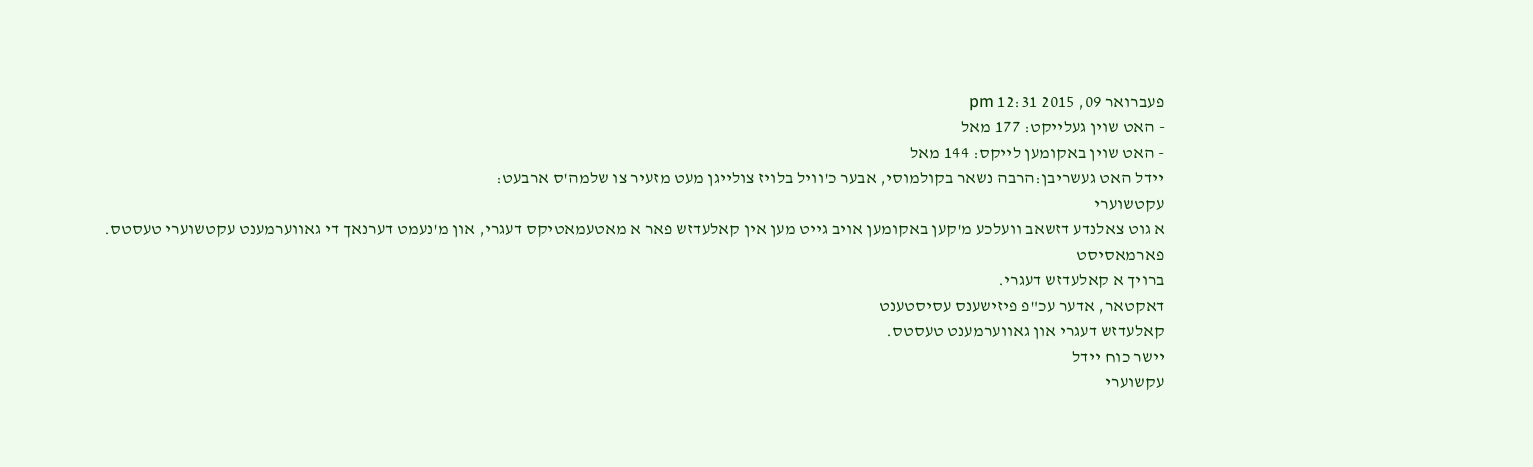פעברואר 09, 2015 12:31 pm
- האט שוין געלייקט: 177 מאל
- האט שוין באקומען לייקס: 144 מאל
יידל האט געשריבן:הרבה נשאר בקולמוסי, אבער כ'וויל בלויז צולייגן מעט מזעיר צו שלמה'ס ארבעט:
עקטשוערי
א גוט צאלנדע דזשאב וועלכע מ'קען באקומען אויב גייט מען אין קאלעדזש פאר א מאטעמאטיקס דעגרי, און מ'נעמט דערנאך די גאווערמענט עקטשוערי טעסטס.
פארמאסיסט
ברויך א קאלעדזש דעגרי.
דאקטאר, אדער עכ"פ פיזישענס עסיסטענט
קאלעדזש דעגרי און גאווערמענט טעסטס.
יישר כוח יידל
עקשוערי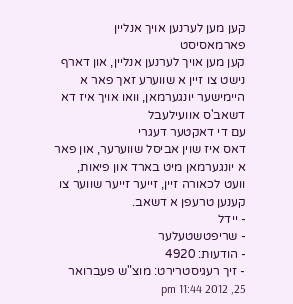קען מען לערנען אויך אנליין
פארמאסיסט
קען מען אויך לערנען אנליין, און דארף נישט צו זיין א שווערע זאך פאר א היימישער יונגערמאן, וואו אויך איז דא דשאב'ס אוועילעבל
עם די דאקטער דעגרי
דאס איז שוין אביסל שווערער, און פאר א יונגערמאן מיט בארד און פיאות, וועט לכאורה זיין, זייער זייער שווער צו קענען טרעפן א דשאב.
- יידל
- שריפטשטעלער
- הודעות: 4920
- זיך רעגיסטרירט: מוצ"ש פעברואר 25, 2012 11:44 pm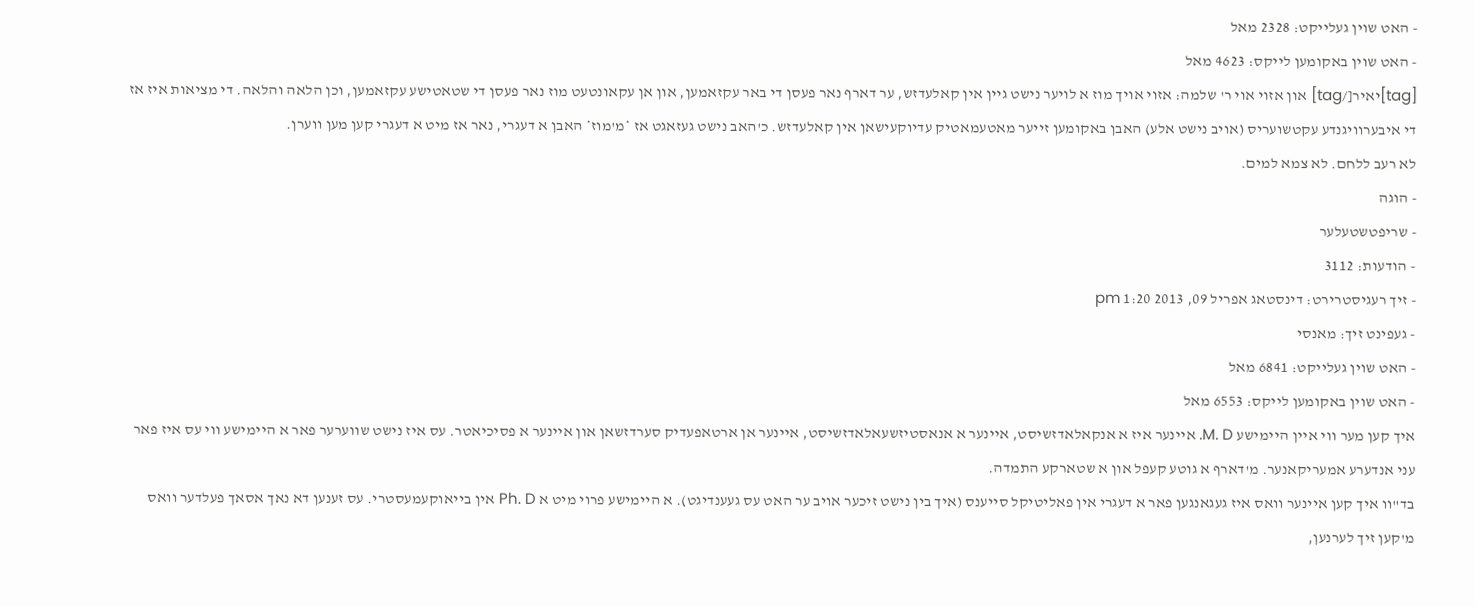- האט שוין געלייקט: 2328 מאל
- האט שוין באקומען לייקס: 4623 מאל
[tag]יאיר[/tag] און אזוי אוי ר' שלמה: אזוי אויך מוז א לויער נישט גיין אין קאלעדזש, ער דארף נאר פעסן די באר עקזאמען, און אן עקאונטעט מוז נאר פעסן די שטאטישע עקזאמען, וכן הלאה והלאה. די מציאות איז אז די איבערוויגנדע עקטשועריס (אויב נישט אלע) האבן באקומען זייער מאטעמאטיק עדיוקעישאן אין קאלעדזש. כ'האב נישט געזאגט אז *מ'מוז* האבן א דעגרי, נאר אז מיט א דעגרי קען מען ווערן.
לא רעב ללחם. לא צמא למים.
- הוגה
- שריפטשטעלער
- הודעות: 3112
- זיך רעגיסטרירט: דינסטאג אפריל 09, 2013 1:20 pm
- געפינט זיך: מאנסי
- האט שוין געלייקט: 6841 מאל
- האט שוין באקומען לייקס: 6553 מאל
איך קען מער ווי איין היימישע M. D. איינער איז א אנקאלאדזשיסט, איינער א אנאסטיזשעאלאדזשיסט, איינער אן ארטאפעדיק סערדזשאן און איינער א פסיכיאטר. עס איז נישט שווערער פאר א היימישע ווי עס איז פאר עני אנדערע אמעריקאנער. מ'דארף א גוטע קעפל און א שטארקע התמדה.
בד"וו איך קען איינער וואס איז געגאנגען פאר א דעגרי אין פאליטיקל סייענס (איך בין נישט זיכער אויב ער האט עס געענדיגט). א היימישע פרוי מיט א Ph. D אין בייאוקעמעסטרי. עס זענען דא נאך אסאך פעלדער וואס מ'קען זיך לערנען,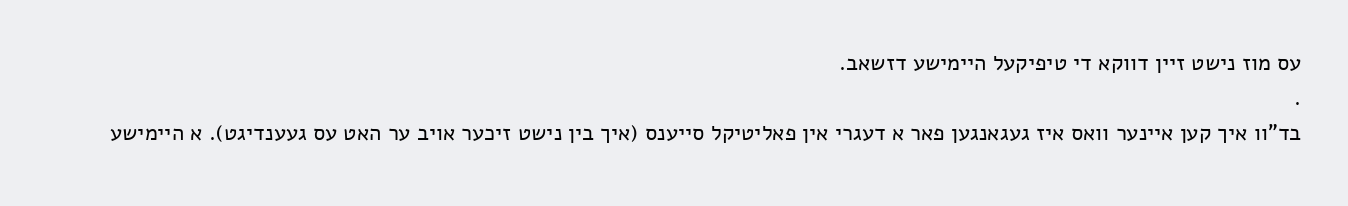עס מוז נישט זיין דווקא די טיפיקעל היימישע דזשאב.
.
בד"וו איך קען איינער וואס איז געגאנגען פאר א דעגרי אין פאליטיקל סייענס (איך בין נישט זיכער אויב ער האט עס געענדיגט). א היימישע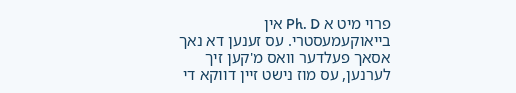פרוי מיט א Ph. D אין בייאוקעמעסטרי. עס זענען דא נאך אסאך פעלדער וואס מ'קען זיך לערנען, עס מוז נישט זיין דווקא די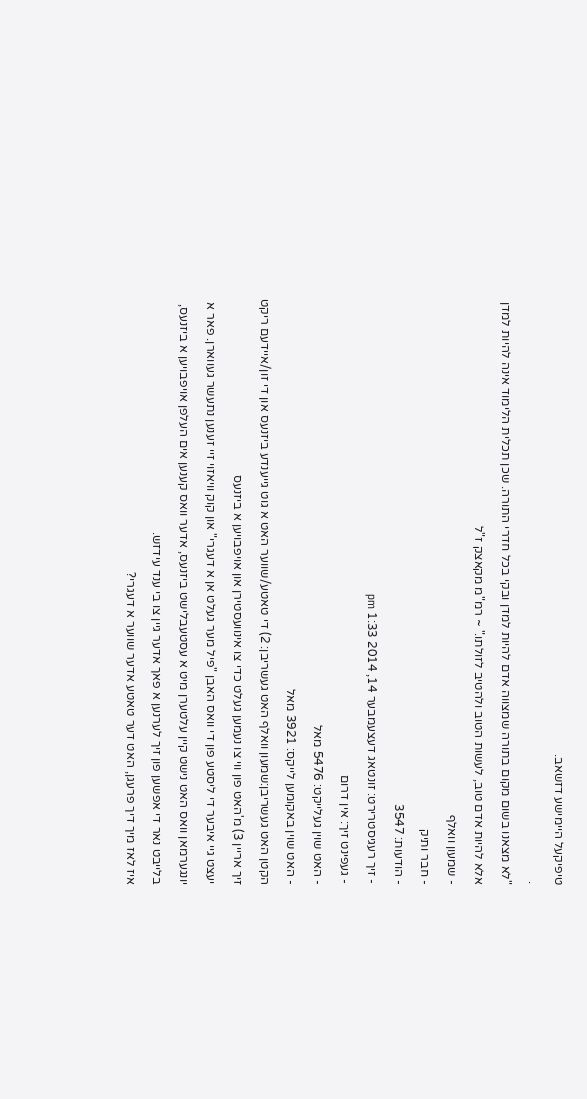טיפיקעל היימישע דזשאב.
.
"לא מצאנו בשום מקום בתורה שמצווה אדם להיות למדן ובקי בכל חדרי התורה. שכן תכלית הלימוד אינה להיות למדן אלא להיות אדם טוב, לעשות הטוב ולהטיב לזולתו." ~ רמ"מ מקאצק ז"ל
- שמעון וואלף
- חבר ותיק
- הודעות: 3547
- זיך רעגיסטרירט: זונטאג דעצעמבער 14, 2014 1:33 pm
- געפינט זיך: אין דרום
- האט שוין געלייקט: 5476 מאל
- האט שוין באקומען לייקס: 3921 מאל
הקטן האט געשריבן:שמעון וואלף האט געשריבן: 2) די טאטע/שווער האט א גוט גייענדע ביזנעס און די זון/איידעם ריקט זיך אריין 3) מ'האט פון ווי צו נעמען געלט כדי צו אינוועסטירן און אויפבויען א ביזנעס
יעצט גיי איבער די ליסטע פון די וואס האבן "פיל מער געלט אן א דעגרי" און קוק וויאזוי זיי זענען נתעשר געווארן. פאר א יונגערמאן וואס האט נישט קיין עלטערן מיט א עסטעבלישט ביזנעס, אדער וואס קענען אים העלפן אויפבויען א ביזנעס, בלייבט נאר די אפשען פון זיך לערנען א פאך אדער גיין צו בי ענד עידזש.
איז לאז מיך דיך פרעגן, האט דער טאטע אדער שווער א דעגרי?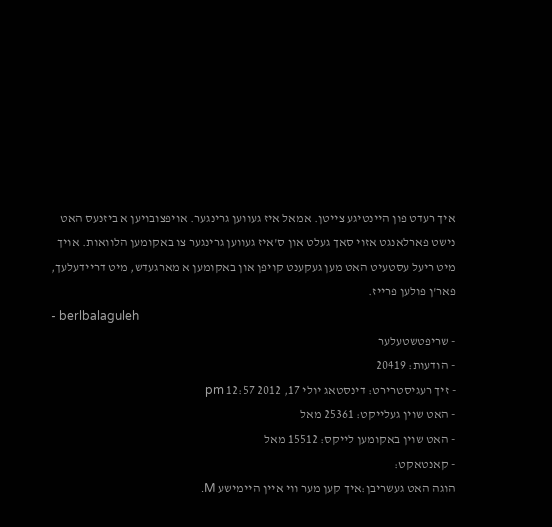איך רעדט פון היינטיגע צייטן. אמאל איז געווען גרינגער. אויפצובויען א ביזנעס האט נישט פארלאנגט אזוי סאך געלט און ס'איז געווען גרינגער צו באקומען הלוואות. אויך מיט ריעל עסטעיט האט מען געקענט קויפן און באקומען א מארגעדש, מיט דריידעלעך, פאר'ן פולען פרייז.
- berlbalaguleh
- שריפטשטעלער
- הודעות: 20419
- זיך רעגיסטרירט: דינסטאג יולי 17, 2012 12:57 pm
- האט שוין געלייקט: 25361 מאל
- האט שוין באקומען לייקס: 15512 מאל
- קאנטאקט:
הוגה האט געשריבן:איך קען מער ווי איין היימישע M.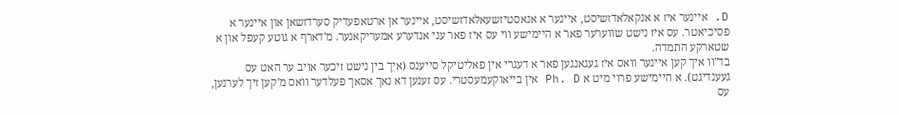D. איינער איז א אנקאלאדזשיסט, איינער א אנאסטיזשעאלאדזשיסט, איינער אן ארטאפעדיק סערדזשאן און איינער א פסיכיאטר. עס איז נישט שווערער פאר א היימישע ווי עס איז פאר עני אנדערע אמעריקאנער. מ'דארף א גוטע קעפל און א שטארקע התמדה.
בד"וו איך קען איינער וואס איז געגאנגען פאר א דעגרי אין פאליטיקל סייענס (איך בין נישט זיכער אויב ער האט עס געענדיגט). א היימישע פרוי מיט א Ph. D אין בייאוקעמעסטרי. עס זענען דא נאך אסאך פעלדער וואס מ'קען זיך לערנען, עס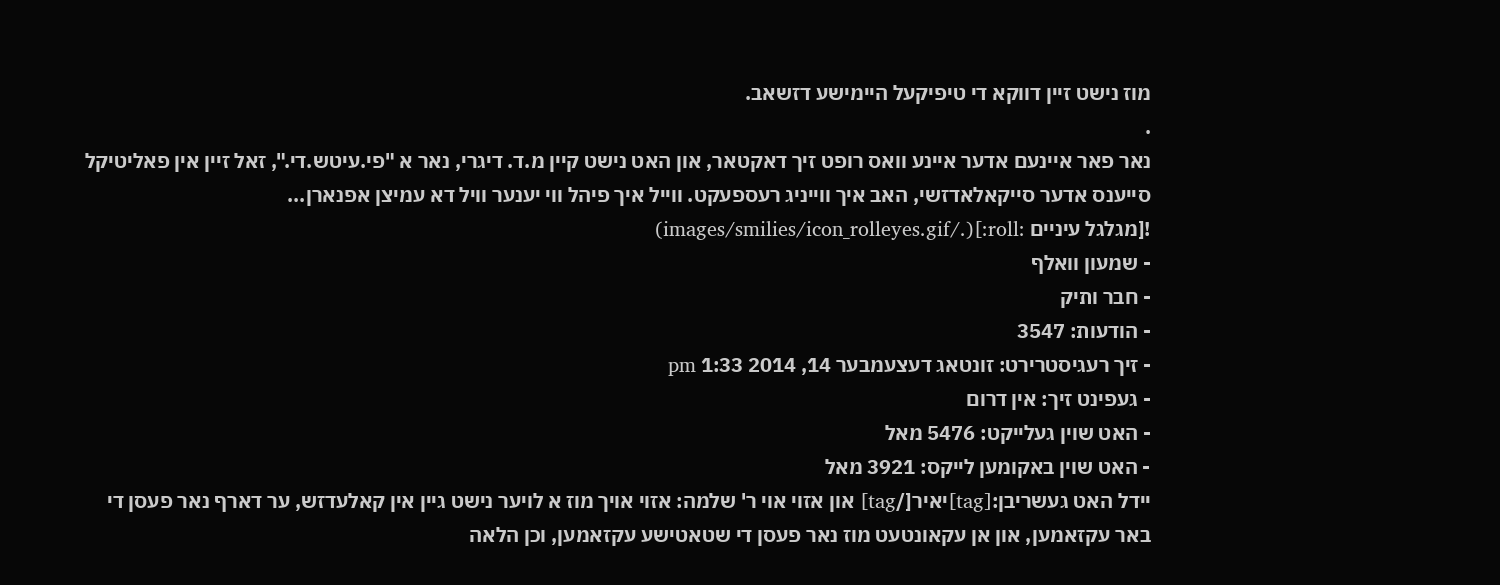מוז נישט זיין דווקא די טיפיקעל היימישע דזשאב.
.
נאר פאר איינעם אדער איינע וואס רופט זיך דאקטאר, און האט נישט קיין מ.ד. דיגרי, נאר א "פי.עיטש.די.", זאל זיין אין פאליטיקל סייענס אדער סייקאלאדזשי, האב איך ווייניג רעספעקט. ווייל איך פיהל ווי יענער וויל דא עמיצן אפנארן...
![מגלגל עיניים :roll:](./images/smilies/icon_rolleyes.gif)
- שמעון וואלף
- חבר ותיק
- הודעות: 3547
- זיך רעגיסטרירט: זונטאג דעצעמבער 14, 2014 1:33 pm
- געפינט זיך: אין דרום
- האט שוין געלייקט: 5476 מאל
- האט שוין באקומען לייקס: 3921 מאל
יידל האט געשריבן:[tag]יאיר[/tag] און אזוי אוי ר' שלמה: אזוי אויך מוז א לויער נישט גיין אין קאלעדזש, ער דארף נאר פעסן די באר עקזאמען, און אן עקאונטעט מוז נאר פעסן די שטאטישע עקזאמען, וכן הלאה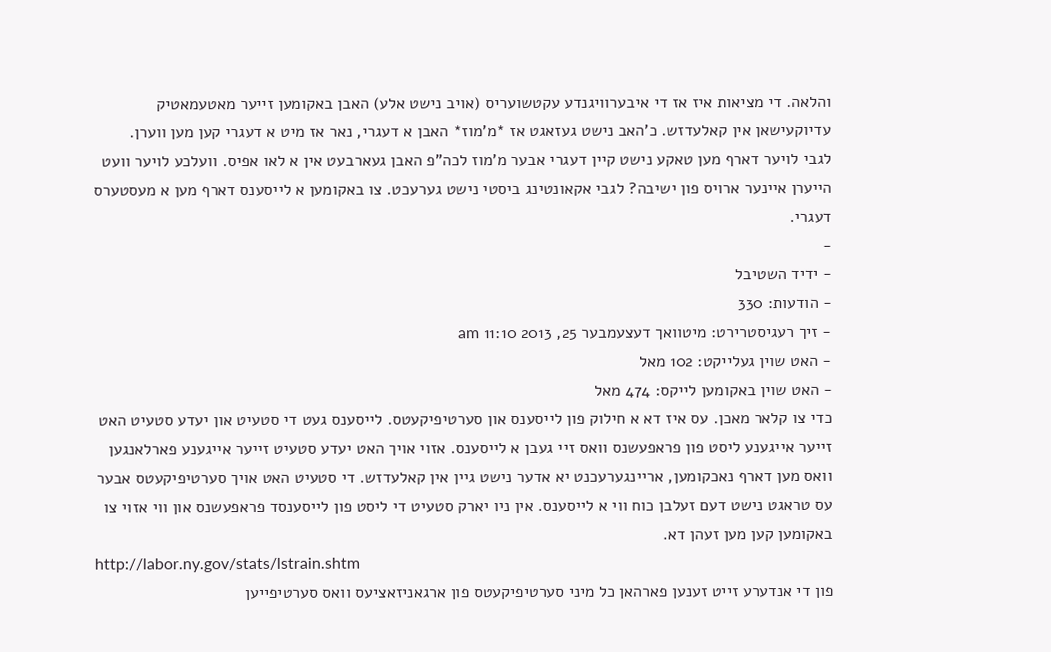והלאה. די מציאות איז אז די איבערוויגנדע עקטשועריס (אויב נישט אלע) האבן באקומען זייער מאטעמאטיק עדיוקעישאן אין קאלעדזש. כ'האב נישט געזאגט אז *מ'מוז* האבן א דעגרי, נאר אז מיט א דעגרי קען מען ווערן.
לגבי לויער דארף מען טאקע נישט קיין דעגרי אבער מ'מוז לכה"פ האבן געארבעט אין א לאו אפיס. וועלכע לויער וועט הייערן איינער ארויס פון ישיבה? לגבי אקאונטינג ביסטי נישט גערעכט. צו באקומען א לייסענס דארף מען א מעסטערס דעגרי.
-
- ידיד השטיבל
- הודעות: 330
- זיך רעגיסטרירט: מיטוואך דעצעמבער 25, 2013 11:10 am
- האט שוין געלייקט: 102 מאל
- האט שוין באקומען לייקס: 474 מאל
כדי צו קלאר מאכן. עס איז דא א חילוק פון לייסענס און סערטיפיקעטס. לייסענס געט די סטעיט און יעדע סטעיט האט זייער אייגענע ליסט פון פראפעשנס וואס זיי געבן א לייסענס. אזוי אויך האט יעדע סטעיט זייער אייגענע פארלאנגען וואס מען דארף נאכקומען, אריינגערעכנט יא אדער נישט גיין אין קאלעדזש. די סטעיט האט אויך סערטיפיקעטס אבער עס טראגט נישט דעם זעלבן כוח ווי א לייסענס. אין ניו יארק סטעיט די ליסט פון לייסענסד פראפעשנס און ווי אזוי צו באקומען קען מען זעהן דא.
http://labor.ny.gov/stats/lstrain.shtm
פון די אנדערע זייט זענען פארהאן כל מיני סערטיפיקעטס פון ארגאניזאציעס וואס סערטיפייען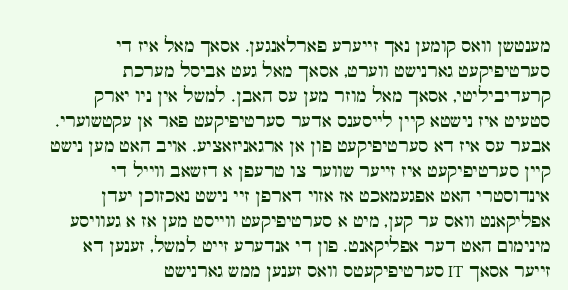מענטשן וואס קומען נאך זייערע פארלאנגען. אסאך מאל איז די סערטיפיקעט גארנישט ווערט, אסאך מאל געט אביסל מערכת קרעדיביליטי, אסאך מאל מוזר מען עס האבן. למשל אין ניו יארק סטעיט איז נישטא קיין לייסענס אדער סערטיפיקעט פאר אן עקטשוערי. אבער עס איז דא סערטיפיקעט פון אן ארגאניזאציע. אויב האט מען נישט קיין סערטיפיקעט איז זייער שווער צו טרעפן א דזשאב ווייל די אינדוסטרי האט אפגעמאכט אז אזוי דארפן זיי נישט נאכזוכן יעדן אפליקאנט וואס ער קען, מיט א סערטיפיקעט ווייסט מען אז א געוויסע מינימום האט דער אפליקאנט. פון די אנדערע זייט למשל, זענען דא זייער אסאך IT סערטיפיקעטס וואס זענען ממש גארנישט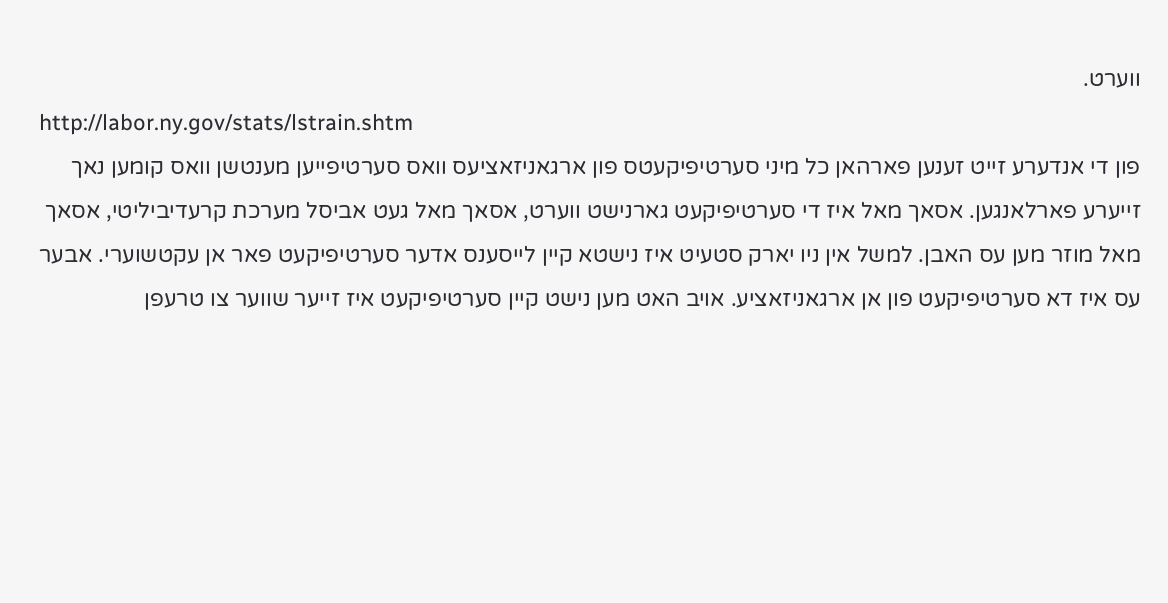ווערט.
http://labor.ny.gov/stats/lstrain.shtm
פון די אנדערע זייט זענען פארהאן כל מיני סערטיפיקעטס פון ארגאניזאציעס וואס סערטיפייען מענטשן וואס קומען נאך זייערע פארלאנגען. אסאך מאל איז די סערטיפיקעט גארנישט ווערט, אסאך מאל געט אביסל מערכת קרעדיביליטי, אסאך מאל מוזר מען עס האבן. למשל אין ניו יארק סטעיט איז נישטא קיין לייסענס אדער סערטיפיקעט פאר אן עקטשוערי. אבער עס איז דא סערטיפיקעט פון אן ארגאניזאציע. אויב האט מען נישט קיין סערטיפיקעט איז זייער שווער צו טרעפן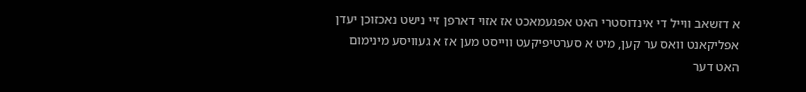א דזשאב ווייל די אינדוסטרי האט אפגעמאכט אז אזוי דארפן זיי נישט נאכזוכן יעדן אפליקאנט וואס ער קען, מיט א סערטיפיקעט ווייסט מען אז א געוויסע מינימום האט דער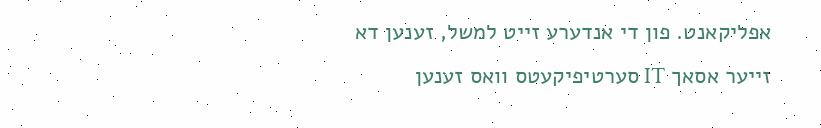אפליקאנט. פון די אנדערע זייט למשל, זענען דא זייער אסאך IT סערטיפיקעטס וואס זענען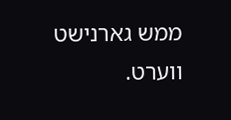ממש גארנישט ווערט.